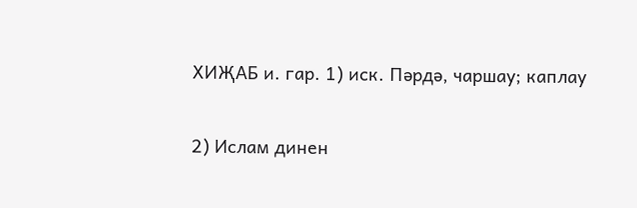ХИҖАБ и. гар. 1) иск. Пәрдә, чаршау; каплау

2) Ислам динен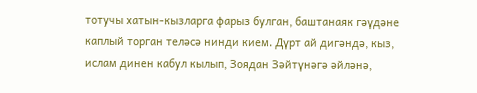тотучы хатын-кызларга фарыз булган, баштанаяк гәүдәне каплый торган теләсә нинди кием. Дүрт ай дигәндә, кыз, ислам динен кабул кылып, Зоядан Зәйтүнәгә әйләнә,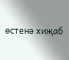өстенә хиҗаб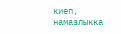киеп, намазлыкка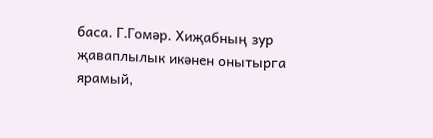баса. Г.Гомәр. Хиҗабның зур җаваплылык икәнен онытырга ярамый,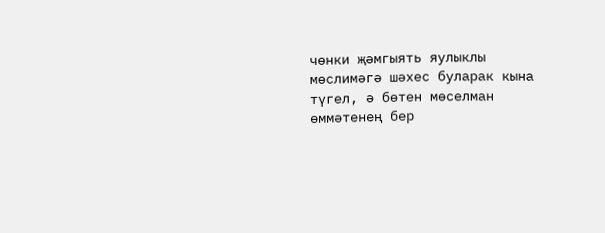чөнки җәмгыять яулыклы мөслимәгә шәхес буларак кына түгел, ә бөтен мөселман өммәтенең бер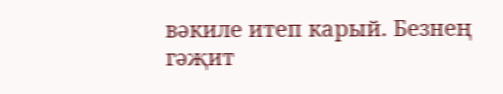вәкиле итеп карый. Безнең гәҗит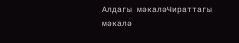Алдагы мәкаләЧираттагы мәкалә